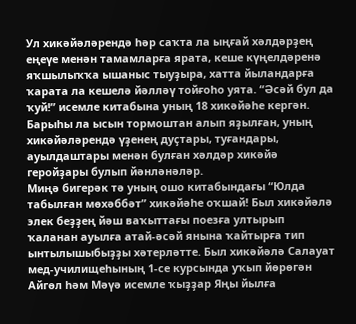Ул хикәйәләрендә һәр саҡта ла ыңғай хәлдәрҙең еңеүе менән тамамларға ярата, кеше күңелдәренә яҡшылыҡҡа ышаныс тыуҙыра, хатта йыландарға ҡарата ла кешелә йәлләү тойғоһо уята. “Әсәй бул да ҡуй!” исемле китабына уның 18 хикәйәһе кергән. Барыһы ла ысын тормоштан алып яҙылған, уның хикәйәләрендә үҙенең дуҫтары, туғандары, ауылдаштары менән булған хәлдәр хикәйә геройҙары булып йәнләнәләр.
Миңә бигерәк тә уның ошо китабындағы “Юлда табылған мөхәббәт” хикәйәһе оҡшай! Был хикәйәлә элек беҙҙең йәш ваҡыттағы поезға ултырып ҡаланан ауылға атай-әсәй янына ҡайтырға тип ынтылышыбыҙҙы хәтерләтте. Был хикәйәлә Салауат мед-училищеһының 1-се курсында уҡып йөрөгән Айгөл һәм Мәүә исемле ҡыҙҙар Яңы йылға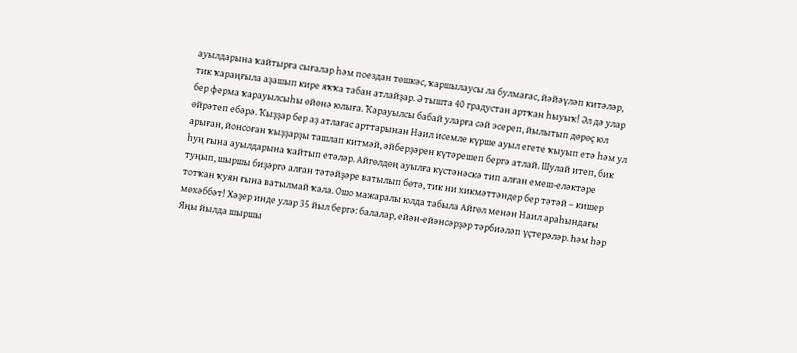ауылдарына ҡайтырға сығалар һәм поездан төшкәс, ҡаршылаусы ла булмағас, йәйәүләп китәләр, тик ҡараңғыла аҙашып кире яҡҡа табан атлайҙар. Ә тышта 40 градустан артҡан һыуыҡ! Әл дә улар бер ферма ҡарауылсыһы өйөнә юлыға. Ҡарауылсы бабай уларға сәй эсереп, йылытып дөрөҫ юл өйрәтеп ебәрә. Ҡыҙҙар бер аҙ атлағас арттарынан Наил исемле күрше ауыл егете ҡыуып етә һәм ул арыған, йонсоған ҡыҙҙарҙы ташлап китмәй, әйберҙәрен күтәрешеп бергә атлай. Шулай итеп, бик һуң ғына ауылдарына ҡайтып етәләр. Айгөлдөң ауылға күстәнәскә тип алған емеш-еләктәре туңып, шыршы биҙәргә алған тәтәйҙәре ватылып бөтә, тик ни хикмәттәндер бер тәтәй – кишер тотҡан ҡуян ғына ватылмай ҡала. Ошо мажаралы юлда табыла Айгөл менән Наил араһындағы мөхәббәт! Хәҙер инде улар 35 йыл бергә: балалар, ейән-ейәнсәрҙәр тәрбиәләп үҫтерәләр. Һәм һәр Яңы йылда шыршы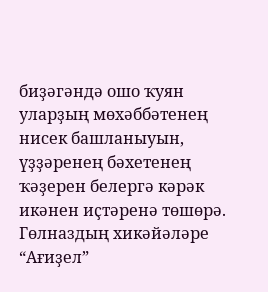биҙәгәндә ошо ҡуян уларҙың мөхәббәтенең нисек башланыуын, үҙҙәренең бәхетенең ҡәҙерен белергә кәрәк икәнен иҫтәренә төшөрә.
Гөлназдың хикәйәләре “Ағиҙел”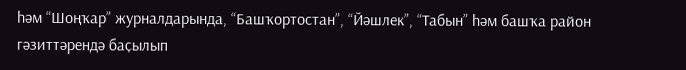һәм “Шоңҡар” журналдарында, “Башҡортостан”, “Йәшлек”, “Табын” һәм башҡа район гәзиттәрендә баҫылып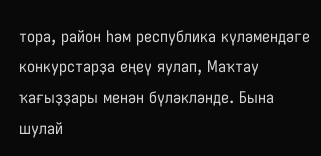тора, район һәм республика күләмендәге конкурстарҙа еңеү яулап, Маҡтау ҡағыҙҙары менән бүләкләнде. Бына шулай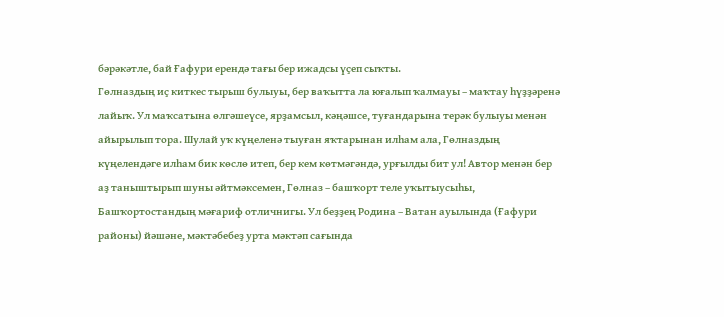бәрәкәтле, бай Ғафури ерендә тағы бер ижадсы үҫеп сыҡты.
Гөлназдың иҫ киткес тырыш булыуы, бер ваҡытта ла юғалып ҡалмауы – маҡтау һүҙҙәренә лайыҡ. Ул маҡсатына өлгәшеүсе, ярҙамсыл, кәңәшсе, туғандарына терәк булыуы менән айырылып тора. Шулай уҡ күңеленә тыуған яҡтарынан илһам ала, Гөлназдың күңелендәге илһам бик көслө итеп, бер кем көтмәгәндә, урғылды бит ул! Автор менән бер аҙ таныштырып шуны әйтмәксемен, Гөлназ – башҡорт теле уҡытыусыһы, Башҡортостандың мәғариф отличнигы. Ул беҙҙең Родина – Ватан ауылында (Ғафури районы) йәшәне, мәктәбебеҙ урта мәктәп сағында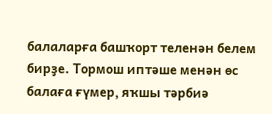балаларға башҡорт теленән белем бирҙе. Тормош иптәше менән өс балаға ғүмер, яҡшы тәрбиә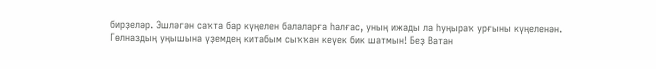бирҙеләр. Эшләгән саҡта бар күңелен балаларға һалғас, уның ижады ла һуңыраҡ урғыны күңеленән.
Гөлназдың уңышына үҙемдең китабым сыҡҡан кеүек бик шатмын! Беҙ Ватан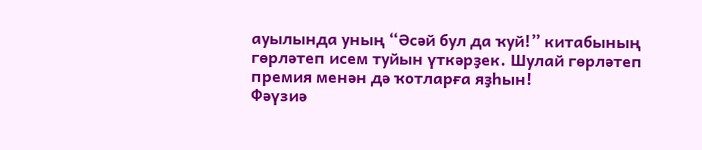ауылында уның “Әсәй бул да ҡуй!” китабының гөрләтеп исем туйын үткәрҙек. Шулай гөрләтеп премия менән дә ҡотларға яҙһын!
Фәүзиә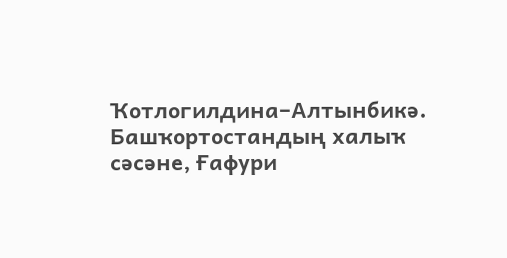Ҡотлогилдина–Алтынбикә.
Башҡортостандың халыҡ сәсәне, Ғафури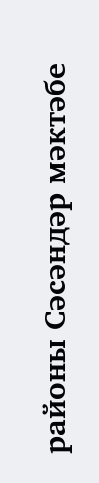районы Сәсәндәр мәктәбе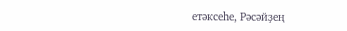етәксеһе, Рәсәйҙең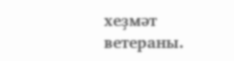хеҙмәт ветераны.